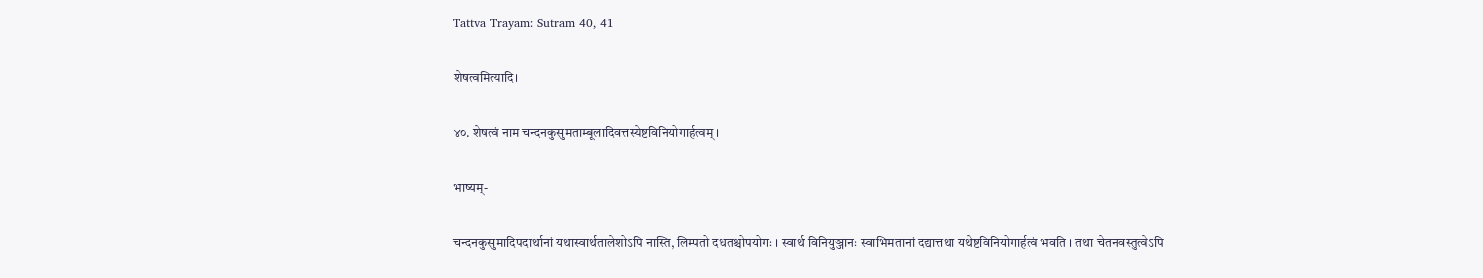Tattva Trayam: Sutram 40, 41

शेषत्वमित्यादि।

४०. शेषत्वं नाम चन्दनकुसुमताम्बूलादिवत्तस्येष्टविनियोगार्हत्वम् ।

भाष्यम्-

चन्दनकुसुमादिपदार्थानां यथास्वार्थतालेशोऽपि नास्ति, लिम्पतो दधतश्चोपयोगः । स्वार्थ विनियुञ्जानः स्वाभिमतानां दद्यात्तथा यथेष्टविनियोगार्हत्वं भवति । तथा चेतनवस्तुत्वेऽपि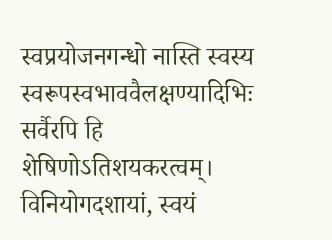स्वप्रयोजनगन्धो नास्ति स्वस्य स्वरूपस्वभाववैलक्षण्यादिभिः सर्वैरपि हि शेषिणोऽतिशयकरत्वम्। विनियोगदशायां, स्वयं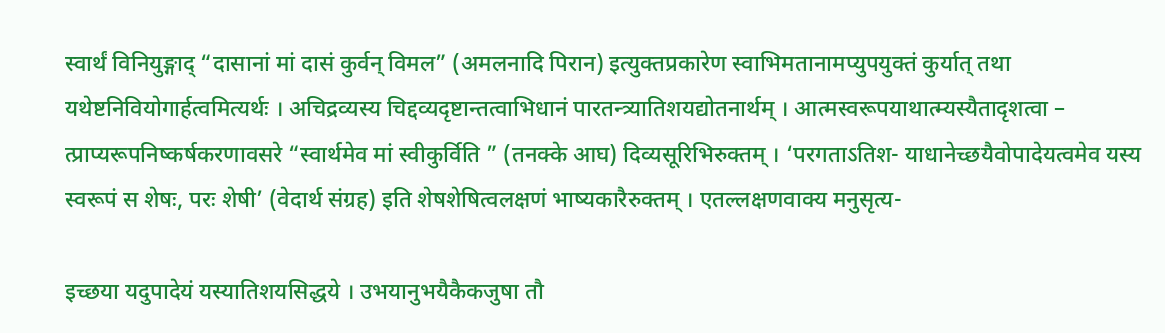स्वार्थं विनियुङ्गाद् “दासानां मां दासं कुर्वन् विमल” (अमलनादि पिरान) इत्युक्तप्रकारेण स्वाभिमतानामप्युपयुक्तं कुर्यात् तथा यथेष्टनिवियोगार्हत्वमित्यर्थः । अचिद्रव्यस्य चिद्दव्यदृष्टान्तत्वाभिधानं पारतन्त्र्यातिशयद्योतनार्थम् । आत्मस्वरूपयाथात्म्यस्यैतादृशत्वा – त्प्राप्यरूपनिष्कर्षकरणावसरे “स्वार्थमेव मां स्वीकुर्विति ” (तनक्के आघ) दिव्यसूरिभिरुक्तम् । ‘परगताऽतिश- याधानेच्छयैवोपादेयत्वमेव यस्य स्वरूपं स शेषः, परः शेषी’ (वेदार्थ संग्रह) इति शेषशेषित्वलक्षणं भाष्यकारैरुक्तम् । एतल्लक्षणवाक्य मनुसृत्य-

इच्छया यदुपादेयं यस्यातिशयसिद्धये । उभयानुभयैकैकजुषा तौ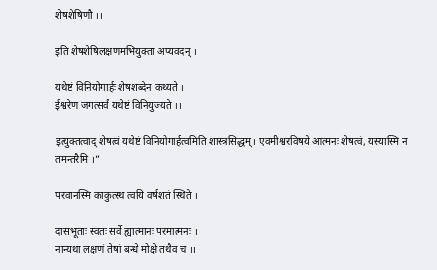शेषशेषिणौ ।।

इति शेषशेषिलक्षणमभियुक्ता अप्यवदन् ।

यथेष्टं विनियोगार्हः शेषशब्देन कथ्यते ।
ईश्वरेण जगत्सर्वं यथेष्टं विनियुज्यते ।।

इत्युक्तत्वाद् शेषत्वं यथेष्टं विनियोगार्हत्वमिति शास्त्रसिद्धम्। एवमीश्वरविषये आत्मनः शेषत्वं, यस्यास्मि न तमन्तरैमि ।”

परवानस्मि काकुत्स्थ त्वयि वर्षशतं स्थिते ।

दासभूताः स्वतः सर्वे ह्यात्मानः परमात्मनः ।
नान्यथा लक्षणं तेषां बन्धे मोक्षे तथैव च ।।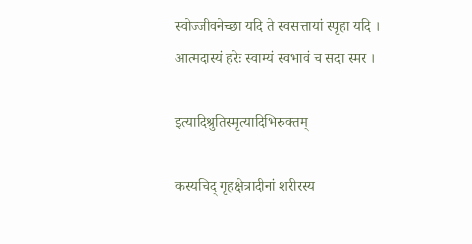स्वोज्जीवनेच्छा यदि ते स्वसत्तायां स्पृहा यदि ।
आत्मदास्यं हरेः स्वाम्यं स्वभावं च सदा स्मर ।

इत्यादिश्रुतिस्मृत्यादिभिरुक्तम्

कस्यचिद् गृहक्षेत्रादीनां शरीरस्य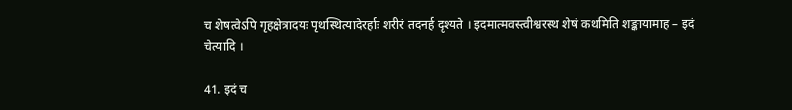च शेषत्वेऽपि गृहक्षेत्रादयः पृथस्थित्यादेरर्हाः शरीरं तदनर्ह दृश्यते । इदमात्मवस्त्वीश्वरस्थ शेषं कथमिति शङ्कायामाह – इदं चेत्यादि ।

41. इदं च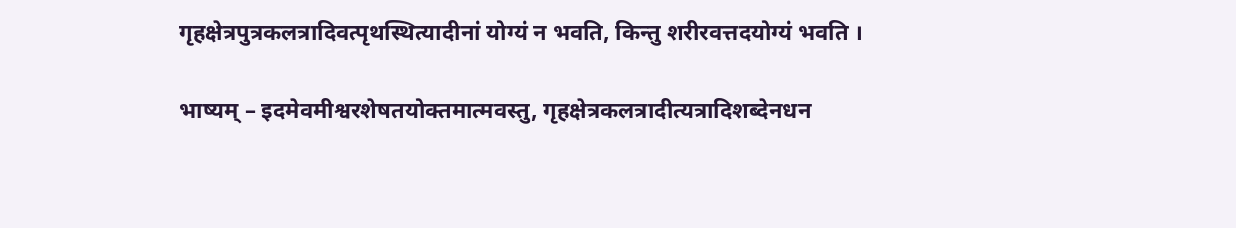गृहक्षेत्रपुत्रकलत्रादिवत्पृथस्थित्यादीनां योग्यं न भवति, किन्तु शरीरवत्तदयोग्यं भवति ।

भाष्यम् – इदमेवमीश्वरशेषतयोक्तमात्मवस्तु, गृहक्षेत्रकलत्रादीत्यत्रादिशब्देनधन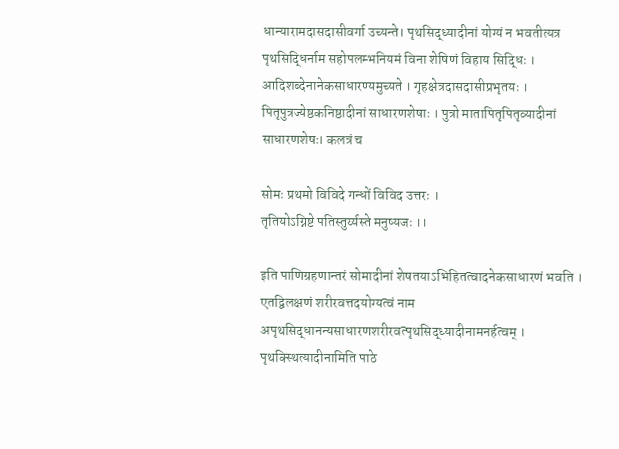धान्यारामदासदासीवर्गा उच्यन्ते। पृथ‌सिद्ध्यादीनां योग्यं न भवतीत्यत्र पृथसिद्धिर्नाम सहोपलम्भनियमं विना शेषिणं विहाय सिद्धिः । आदिशब्देनानेकसाधारण्यमुच्यते । गृहक्षेत्रदासदासीप्रभृतयः । पितृपुत्रज्येष्ठकनिष्ठादीनां साधारणशेषाः । पुत्रो मातापितृपितृव्यादीनां साधारणशेषः। कलत्रं च

सोमः प्रथमो विविदे गन्धों विविद उत्तरः ।
तृतियोऽग्निष्टे पतिस्तुर्य्यस्ते मनुष्यजः ।।

इति पाणिग्रहणान्तरं सोमादीनां शेषतयाऽभिहितत्वादनेकसाधारणं भवति । एतद्विलक्षणं शरीरवत्तदयोग्यत्वं नाम अपृथसिद्धानन्यसाधारणशरीरवत्पृथसिद्ध्यादीनामनर्हत्वम् । पृथक्स्थित्यादीनामिति पाठे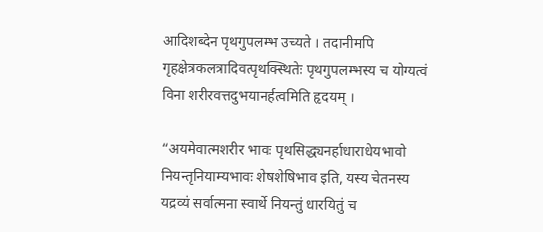आदिशब्देन पृथगुपलम्भ उच्यते । तदानीमपि गृहक्षेत्रकलत्रादिवत्पृथक्स्थितेः पृथगुपलम्भस्य च योग्यत्वं विना शरीरवत्तदुभयानर्हत्वमिति हृदयम् ।

“अयमेवात्मशरीर भावः पृथसिद्ध्यनर्हाधाराधेयभावो नियन्तृनियाम्यभावः शेषशेषिभाव इति, यस्य चेतनस्य यद्रव्यं सर्वात्मना स्वार्थे नियन्तुं धारयितुं च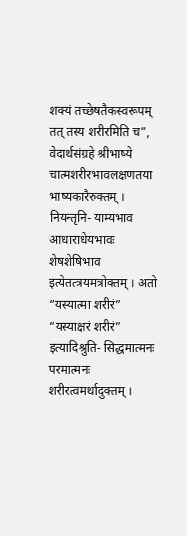शक्यं तच्छेषतैकस्वरूपम् तत् तस्य शरीरमिति च”, वेदार्थसंग्रहे श्रीभाष्ये चात्मशरीरभावलक्षणतया भाष्यकारैरुक्तम् । नियन्तृनि- याम्यभाव आधाराधेयभावः शेषशेषिभाव इत्येतत्त्रयमत्रोक्तम् । अतो “यस्यात्मा शरीरं” “यस्याक्षरं शरीरं” इत्यादिश्रुति- सिद्धमात्मनः परमात्मनः शरीरत्वमर्थादुक्तम् ।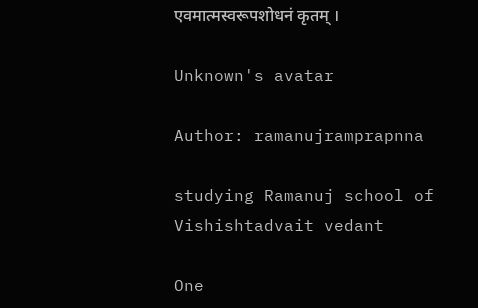एवमात्मस्वरूपशोधनं कृतम् ।

Unknown's avatar

Author: ramanujramprapnna

studying Ramanuj school of Vishishtadvait vedant

One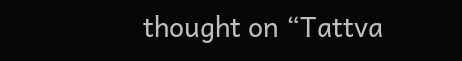thought on “Tattva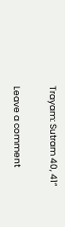Trayam: Sutram 40, 41”

Leave a comment